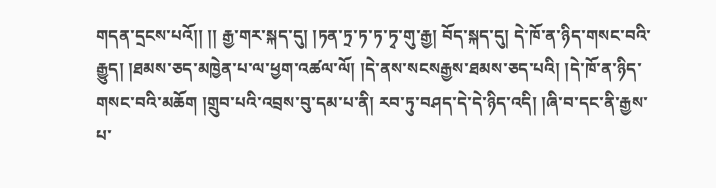གདན་དྲངས་པའོ།། །། རྒྱ་གར་སྐད་དུ། །ཏན་ཏྲ་ཏ་ཏ་ཏྭ་གུ་རྒྱ། བོད་སྐད་དུ། དེ་ཁོ་ན་ཉིད་གསང་བའི་རྒྱུད། །ཐམས་ཅད་མཁྱེན་པ་ལ་ཕྱག་འཚལ་ལོ། །དེ་ནས་སངསརྒྱས་ཐམས་ཅད་པའི། །དེ་ཁོ་ན་ཉིད་གསང་བའི་མཆོག །གྲུབ་པའི་འབྲས་བུ་དམ་པ་ནི། རབ་ཏུ་བཤད་དེ་དེ་ཉིད་འདི། །ཞི་བ་དང་ནི་རྒྱས་པ་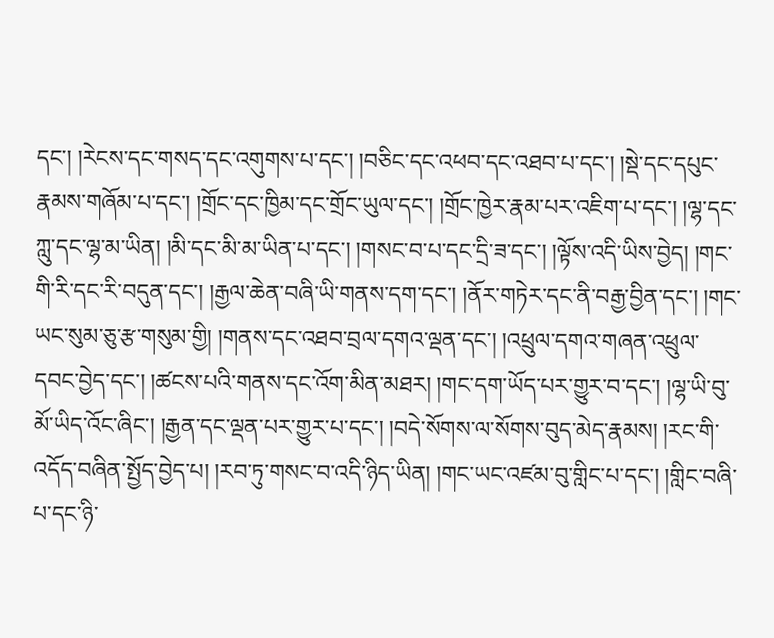དང་། །རེངས་དང་གསད་དང་འགུགས་པ་དང་། །བཅིང་དང་འཕབ་དང་འཐབ་པ་དང་། །སྡེ་དང་དཔུང་རྣམས་གཞོམ་པ་དང་། །གྲོང་དང་ཁྱིམ་དང་གྲོང་ཡུལ་དང་། །གྲོང་ཁྱེར་རྣམ་པར་འཇིག་པ་དང་། །ལྷ་དང་ཀླུ་དང་ལྷ་མ་ཡིན། །མི་དང་མི་མ་ཡིན་པ་དང་། །གསང་བ་པ་དང་དྲི་ཟ་དང་། །ལྟོས་འདི་ཡིས་བྱེད། །གང་གི་རི་དང་རི་བདུན་དང་། །རྒྱལ་ཆེན་བཞི་ཡི་གནས་དག་དང་། །ནོར་གཏེར་དང་ནི་བརྒྱ་བྱིན་དང་། །གང་ཡང་སུམ་ཅུ་རྩ་གསུམ་གྱི། །གནས་དང་འཐབ་བྲལ་དགའ་ལྡན་དང་། །འཕྲུལ་དགའ་གཞན་འཕྲུལ་དབང་བྱེད་དང་། །ཚངས་པའི་གནས་དང་འོག་མིན་མཐར། །གང་དག་ཡོད་པར་གྱུར་བ་དང་། །ལྷ་ཡི་བུ་མོ་ཡིད་འོང་ཞིང་། །རྒྱན་དང་ལྡན་པར་གྱུར་པ་དང་། །བདེ་སོགས་ལ་སོགས་བུད་མེད་རྣམས། །རང་གི་འདོད་བཞིན་སྤྱོད་བྱེད་པ། །རབ་ཏུ་གསང་བ་འདི་ཉིད་ཡིན། །གང་ཡང་འཛམ་བུ་གླིང་པ་དང་། །གླིང་བཞི་པ་དང་ཉི་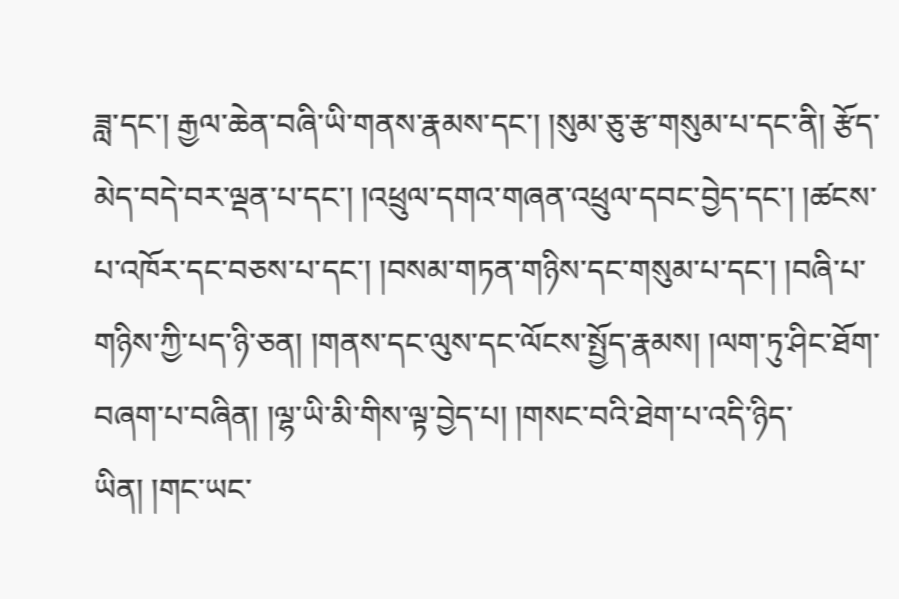ཟླ་དང་། རྒྱལ་ཆེན་བཞི་ཡི་གནས་རྣམས་དང་། །སུམ་ཅུ་རྩ་གསུམ་པ་དང་ནི། རྩོད་མེད་བདེ་བར་ལྡན་པ་དང་། །འཕྲུལ་དགའ་གཞན་འཕྲུལ་དབང་བྱེད་དང་། །ཚངས་པ་འཁོར་དང་བཅས་པ་དང་། །བསམ་གཏན་གཉིས་དང་གསུམ་པ་དང་། །བཞི་པ་གཉིས་ཀྱི་པད་ཉི་ཅན། །གནས་དང་ལུས་དང་ལོངས་སྤྱོད་རྣམས། །ལག་ཏུ་ཤིང་ཐོག་བཞག་པ་བཞིན། །ལྷ་ཡི་མི་གིས་ལྟ་བྱེད་པ། །གསང་བའི་ཐེག་པ་འདི་ཉིད་ཡིན། །གང་ཡང་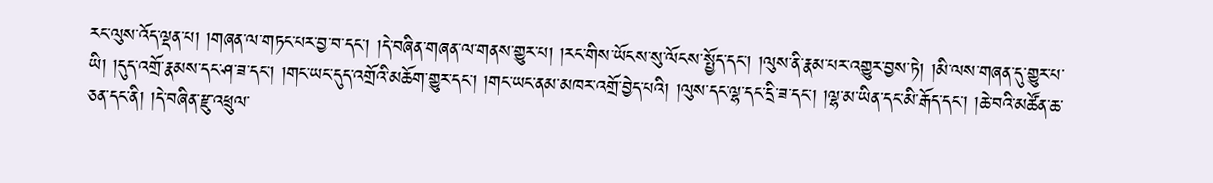རང་ལུས་འོད་ལྡན་པ། །གཞན་ལ་གཏང་པར་བྱ་བ་དང་། །དེ་བཞིན་གཞན་ལ་གནས་གྱུར་པ། །རང་གིས་ཡོངས་སུ་ལོངས་སྤྱོད་དང་། །ལུས་ནི་རྣམ་པར་འགྱུར་བྱས་ཏེ། །མི་ལས་གཞན་དུ་གྱུར་པ་ཡི། །དུད་འགྲོ་རྣམས་དང་ཤ་ཟ་དང་། །གང་ཡང་དུད་འགྲོའི་མཆོག་གྱུར་དང་། །གང་ཡང་ནམ་མཁར་འགྲོ་བྱེད་པའི། །ལུས་དང་ལྷ་དང་དྲི་ཟ་དང་། །ལྷ་མ་ཡིན་དང་མི་རྒོད་དང་། །ཆེ་བའི་མཚོན་ཆ་ཅན་དང་ནི། །དེ་བཞིན་རྫུ་འཕྲུལ་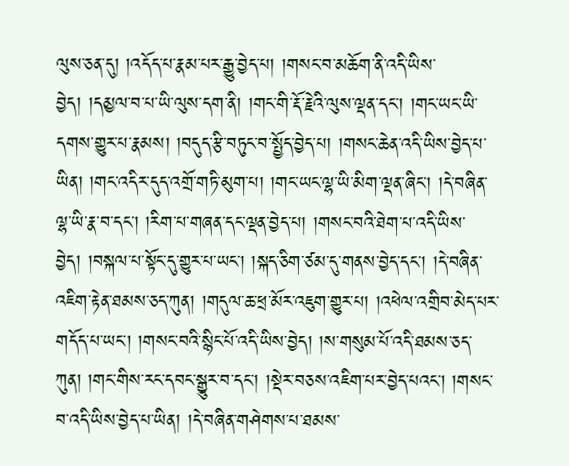ལུས་ཅན་དུ། །འདོད་པ་རྣམ་པར་རྒྱུ་བྱེད་པ། །གསང་བ་མཆོག་ནི་འདི་ཡིས་བྱེད། །དམྱལ་བ་པ་ཡི་ལུས་དག་ནི། །གང་གི་རྡོ་རྗེའི་ལུས་ལྡན་དང་། །གང་ཡང་ཡི་དགས་གྱུར་པ་རྣམས། །བདུད་རྩི་བཏུང་བ་སྤྱོད་བྱེད་པ། །གསང་ཆེན་འདི་ཡིས་བྱེད་པ་ཡིན། །གང་འདིར་དུད་འགྲོ་གཏི་མུག་པ། །གང་ཡང་ལྷ་ཡི་མིག་ལྡན་ཞིང་། །དེ་བཞིན་ལྷ་ཡི་རྣ་བ་དང་། །རིག་པ་གཞན་དང་ལྡན་བྱེད་པ། །གསང་བའི་ཐེག་པ་འདི་ཡིས་བྱེད། །བསྐལ་པ་སྟོང་དུ་གྱུར་པ་ཡང་། །སྐད་ཅིག་ཙམ་དུ་གནས་བྱེད་དང་། །དེ་བཞིན་འཇིག་རྟེན་ཐམས་ཅད་ཀུན། །གདུལ་ཆ་ཕྲ་མོར་འཇུག་གྱུར་པ། །འཕེལ་འགྲིབ་མེད་པར་གདོད་པ་ཡང་། །གསང་བའི་སྙིང་པོ་འདི་ཡིས་བྱེད། །ས་གསུམ་པོ་འདི་ཐམས་ཅད་ཀུན། །གང་གིས་རང་དབང་སྒྱུར་བ་དང་། །སྡེར་བཅས་འཇིག་པར་བྱེད་པའང་། །གསང་བ་འདི་ཡིས་བྱེད་པ་ཡིན། །དེ་བཞིན་གཤེགས་པ་ཐམས་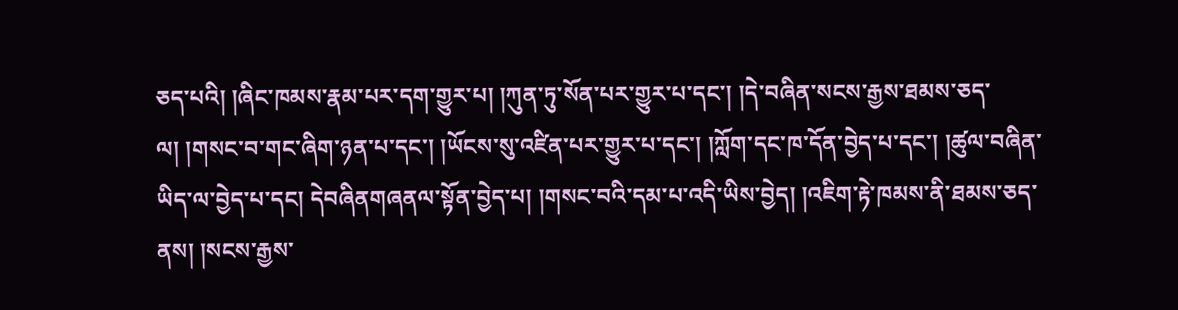ཅད་པའི། །ཞིང་ཁམས་རྣམ་པར་དག་གྱུར་པ། །ཀུན་ཏུ་སོན་པར་གྱུར་པ་དང་། །དེ་བཞིན་སངས་རྒྱས་ཐམས་ཅད་ལ། །གསང་བ་གང་ཞིག་ཉན་པ་དང་། །ཡོངས་སུ་འཛིན་པར་གྱུར་པ་དང་། །ཀློག་དང་ཁ་དོན་བྱེད་པ་དང་། །ཚུལ་བཞིན་ཡིད་ལ་བྱེད་པ་དང། དེབཞིནགཞནལ་སྟོན་བྱེད་པ། །གསང་བའི་དམ་པ་འདི་ཡིས་བྱེད། །འཇིག་རྟེ་ཁམས་ནི་ཐམས་ཅད་ནས། །སངས་རྒྱས་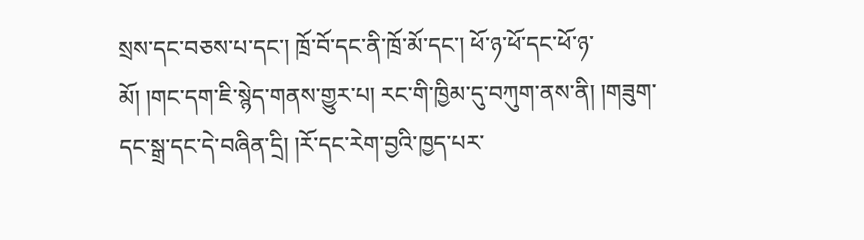སྲས་དང་བཅས་པ་དང་། ཁྲོ་བོ་དང་ནི་ཁྲོ་མོ་དང་། ཕོ་ཉ་ཕོ་དང་ཕོ་ཉ་མོ། །གང་དག་ཇི་སྙེད་གནས་གྱུར་པ། རང་གི་ཁྱིམ་དུ་བཀུག་ནས་ནི། །གཟུག་དང་སྒྲ་དང་དེ་བཞིན་དྲི། །རོ་དང་རེག་བྱའི་ཁྱད་པར་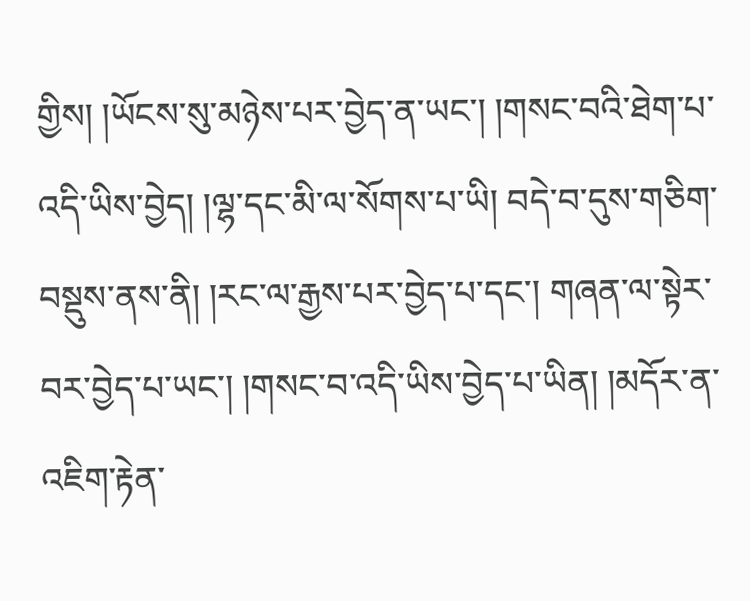གྱིས། །ཡོངས་སུ་མཉེས་པར་བྱེད་ན་ཡང་། །གསང་བའི་ཐེག་པ་འདི་ཡིས་བྱེད། །ལྷ་དང་མི་ལ་སོགས་པ་ཡི། བདེ་བ་དུས་གཅིག་བསྡུས་ནས་ནི། །རང་ལ་རྒྱས་པར་བྱེད་པ་དང་། གཞན་ལ་སྟེར་བར་བྱེད་པ་ཡང་། །གསང་བ་འདི་ཡིས་བྱེད་པ་ཡིན། །མདོར་ན་འཇིག་རྟེན་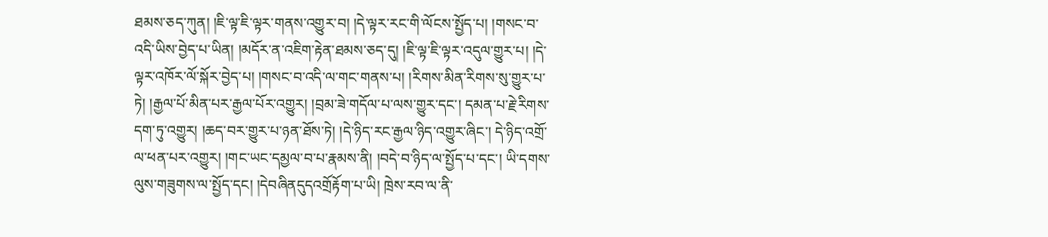ཐམས་ཅད་ཀུན། །ཇི་ལྟ་ཇི་ལྟར་གནས་འགྱུར་བ། །དེ་ལྟར་རང་གི་ལོངས་སྤྱོད་པ། །གསང་བ་འདི་ཡིས་བྱེད་པ་ཡིན། །མདོར་ན་འཇིག་རྟེན་ཐམས་ཅད་དུ། །ཇི་ལྟ་ཇི་ལྟར་འདུལ་གྱུར་པ། །དེ་ལྟར་འཁོར་ལོ་སྐོར་བྱེད་པ། །གསང་བ་འདི་ལ་གང་གནས་པ། །རིགས་མིན་རིགས་སུ་གྱུར་པ་ཏེ། །རྒྱལ་པོ་མིན་པར་རྒྱལ་པོར་འགྱུར། །བྲམ་ཟེ་གདོལ་པ་ལས་གྱུར་དང་། དམན་པ་རྗེ་རིགས་དག་ཏུ་འགྱུར། །ཆད་བར་གྱུར་པ་ཉན་ཐོས་ཏེ། །དེ་ཉིད་རང་རྒྱལ་ཉིད་འགྱུར་ཞིང་། དེ་ཉིད་འགྲོ་ལ་ཕན་པར་འགྱུར། །གང་ཡང་དམྱལ་བ་པ་རྣམས་ནི། །བདེ་བ་ཉིད་ལ་སྤྱོད་པ་དང་། ཡི་དགས་ལུས་གཟུགས་ལ་སྤྱོད་དང། །དེབཞིནདུདའགྲོརྟོག་པ་ཡི། ཁྲེས་རབ་ལ་ནི་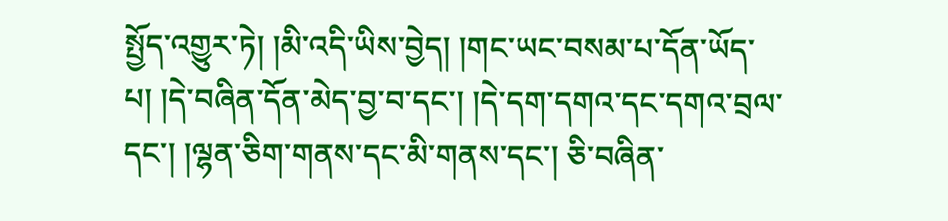སྤྱོད་འགྱུར་ཏེ། །མི་འདི་ཡིས་བྱེད། །གང་ཡང་བསམ་པ་དོན་ཡོད་པ། །དེ་བཞིན་དོན་མེད་བྱ་བ་དང་། །དེ་དག་དགའ་དང་དགའ་བྲལ་དང་། །ལྷན་ཅིག་གནས་དང་མི་གནས་དང་། ཅི་བཞིན་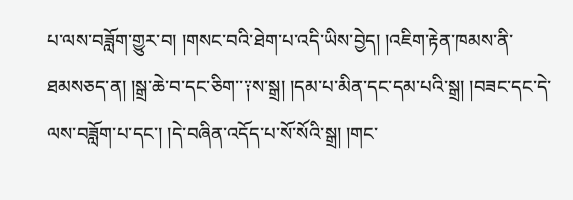པ་ལས་བཟློག་གྱུར་བ། །གསང་བའི་ཐེག་པ་འདི་ཡིས་བྱེད། །འཇིག་རྟེན་ཁམས་ནི་ཐམསཅད་ན། །སྒྲ་ཆེ་བ་དང་ཅིག་་༑ས་སྒྲ། །དམ་པ་མིན་དང་དམ་པའི་སྒྲ། །བཟང་དང་དེ་ལས་བཟློག་པ་དང་། །དེ་བཞིན་འདོད་པ་སོ་སོའི་སྒྲ། །གང་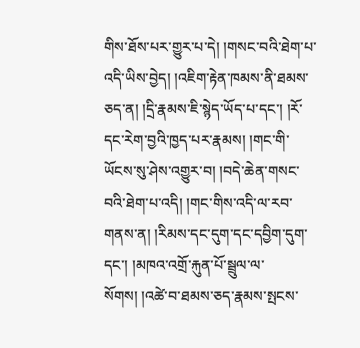གིས་ཐོས་པར་གྱུར་པ་དེ། །གསང་བའི་ཐེག་པ་འདི་ཡིས་བྱེད། །འཇིག་རྟེན་ཁམས་ནི་ཐམས་ཅད་ན། །དྲི་རྣམས་ཇི་སྙེད་ཡོད་པ་དང་། །རོ་དང་རེག་བྱའི་ཁྱད་པར་རྣམས། །གང་གི་ཡོངས་སུ་ཤེས་འགྱུར་བ། །བདེ་ཆེན་གསང་བའི་ཐེག་པ་འདི། །གང་གིས་འདི་ལ་རབ་གནས་ན། །རིམས་དང་དུག་དང་དབྱིག་དུག་དང་། །མཁའ་འགྲོ་རྐུན་པོ་སྦྲུལ་ལ་སོགས། །འཚེ་བ་ཐམས་ཅད་རྣམས་སྤངས་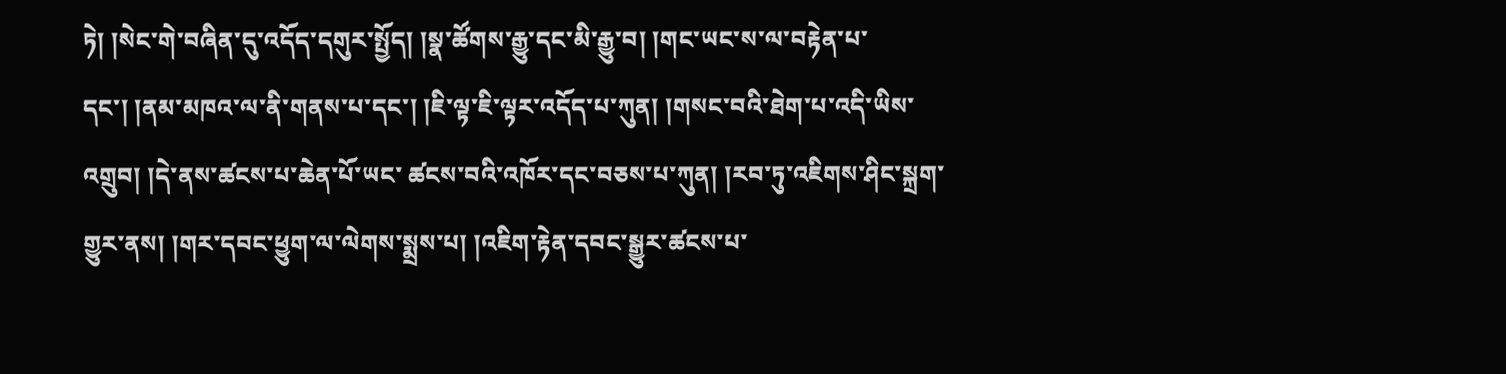ཏེ། །སེང་གེ་བཞིན་དུ་འདོད་དགུར་སྤྱོད། །སྣ་ཚོགས་རྒྱུ་དང་མི་རྒྱུ་བ། །གང་ཡང་ས་ལ་བརྟེན་པ་དང་། །ནམ་མཁའ་ལ་ནི་གནས་པ་དང་། །ཇི་ལྟ་ཇི་ལྟར་འདོད་པ་ཀུན། །གསང་བའི་ཐེག་པ་འདི་ཡིས་འགྲུབ། །དེ་ནས་ཚངས་པ་ཆེན་པོ་ཡང་ ཚངས་བའི་འཁོར་དང་བཅས་པ་ཀུན། །རབ་ཏུ་འཇིགས་ཤིང་སྐྲག་གྱུར་ནས། །གར་དབང་ཕྱུག་ལ་ལེགས་སྨྲས་པ། །འཇིག་རྟེན་དབང་སྒྱུར་ཚངས་པ་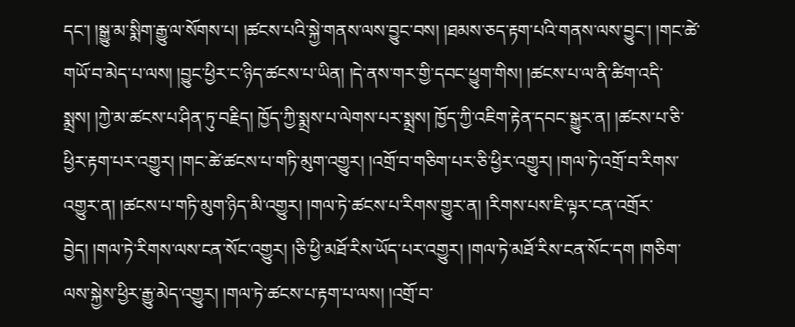དང་། །སྒྱུ་མ་སྨིག་རྒྱུ་ལ་སོགས་པ། །ཚངས་པའི་སྐྱེ་གནས་ལས་བྱུང་བས། །ཐམས་ཅད་རྟག་པའི་གནས་ལས་བྱུང་། །གང་ཚེ་གཡོ་བ་མེད་པ་ལས། །བྱུང་ཕྱིར་ང་ཉིད་ཚངས་པ་ཡིན། །དེ་ནས་གར་གྱི་དབང་ཕྱུག་གིས། །ཚངས་པ་ལ་ནི་ཚིག་འདི་སྨྲས། །ཀྱེ་མ་ཚངས་པ་ཤིན་ཏུ་བརྗིད། ཁྱོད་ཀྱི་སྨྲས་པ་ལེགས་པར་སྨྲས། ཁྱོད་ཀྱི་འཇིག་རྟེན་དབང་སྒྱུར་ན། །ཚངས་པ་ཅི་ཕྱིར་རྟག་པར་འགྱུར། །གང་ཚེ་ཚངས་པ་གཏི་མུག་འགྱུར། །འགྲོ་བ་གཅིག་པར་ཅི་ཕྱིར་འགྱུར། །གལ་ཏེ་འགྲོ་བ་རིགས་འགྱུར་ན། །ཚངས་པ་གཏི་མུག་ཉིད་མི་འགྱུར། །གལ་ཏེ་ཚངས་པ་རིགས་གྱུར་ན། །རིགས་པས་ཇི་ལྟར་ངན་འགྲོར་བྱེད། །གལ་ཏེ་རིགས་ལས་ངན་སོང་འགྱུར། །ཅི་ཕྱི་མཐོ་རིས་ཡོད་པར་འགྱུར། །གལ་ཏེ་མཐོ་རིས་ངན་སོང་དག །གཅིག་ལས་སྐྱེས་ཕྱིར་རྒྱུ་མེད་འགྱུར། །གལ་ཏེ་ཚངས་པ་རྟག་པ་ལས། །འགྲོ་བ་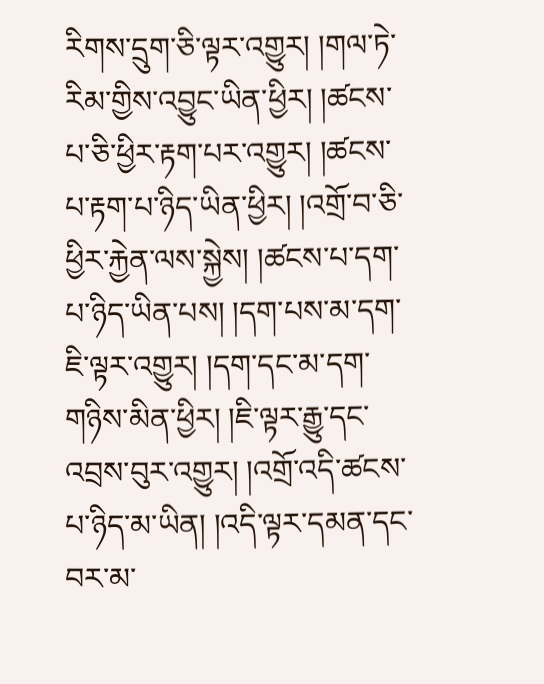རིགས་དྲུག་ཅི་ལྟར་འགྱུར། །གལ་ཏེ་རིམ་གྱིས་འབྱུང་ཡིན་ཕྱིར། །ཚངས་པ་ཅི་ཕྱིར་རྟག་པར་འགྱུར། །ཚངས་པ་རྟག་པ་ཉིད་ཡིན་ཕྱིར། །འགྲོ་བ་ཅི་ཕྱིར་རྐྱེན་ལས་སྐྱེས། །ཚངས་པ་དག་པ་ཉིད་ཡིན་པས། །དག་པས་མ་དག་ཇི་ལྟར་འགྱུར། །དག་དང་མ་དག་གཉིས་མིན་ཕྱིར། །ཇི་ལྟར་རྒྱུ་དང་འབྲས་བུར་འགྱུར། །འགྲོ་འདི་ཚངས་པ་ཉིད་མ་ཡིན། །འདི་ལྟར་དམན་དང་བར་མ་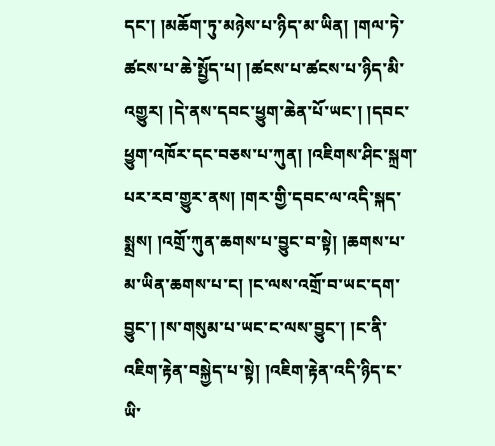དང་། །མཆོག་ཏུ་མཉེས་པ་ཉིད་མ་ཡིན། །གལ་ཏེ་ཚངས་པ་ཆེ་སྤྱོད་པ། །ཚངས་པ་ཚངས་པ་ཉིད་མི་འགྱུར། །དེ་ནས་དབང་ཕྱུག་ཆེན་པོ་ཡང་། །དབང་ཕྱུག་འཁོར་དང་བཅས་པ་ཀུན། །འཇིགས་ཤིང་སྐྲག་པར་རབ་གྱུར་ནས། །གར་གྱི་དབང་ལ་འདི་སྐད་སྨྲས། །འགྲོ་ཀུན་ཆགས་པ་བྱུང་བ་སྟེ། །ཆགས་པ་མ་ཡིན་ཆགས་པ་ང། །ང་ལས་འགྲོ་བ་ཡང་དག་བྱུང་། །ས་གསུམ་པ་ཡང་ང་ལས་བྱུང་། །ང་ནི་འཇིག་རྟེན་བསྐྱེད་པ་སྟེ། །འཇིག་རྟེན་འདི་ཉིད་ང་ཡི་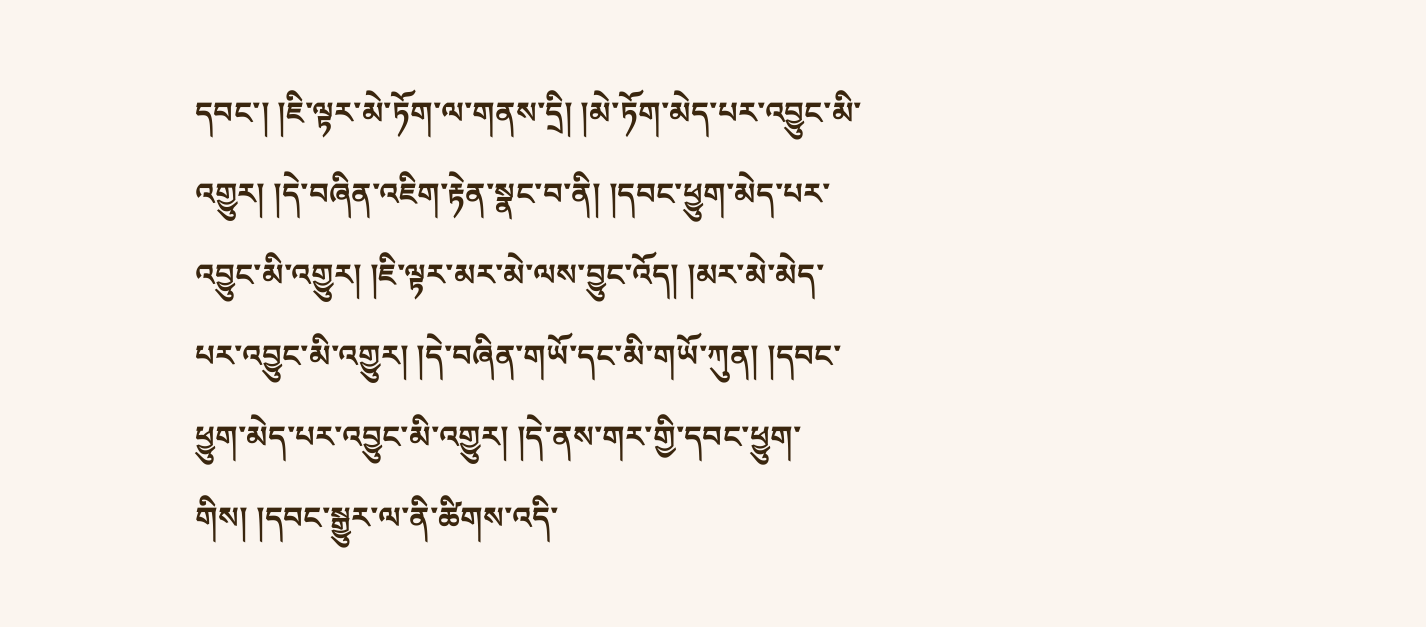དབང་། །ཇི་ལྟར་མེ་ཏོག་ལ་གནས་དྲི། །མེ་ཏོག་མེད་པར་འབྱུང་མི་འགྱུར། །དེ་བཞིན་འཇིག་རྟེན་སྣང་བ་ནི། །དབང་ཕྱུག་མེད་པར་འབྱུང་མི་འགྱུར། །ཇི་ལྟར་མར་མེ་ལས་བྱུང་འོད། །མར་མེ་མེད་པར་འབྱུང་མི་འགྱུར། །དེ་བཞིན་གཡོ་དང་མི་གཡོ་ཀུན། །དབང་ཕྱུག་མེད་པར་འབྱུང་མི་འགྱུར། །དེ་ནས་གར་གྱི་དབང་ཕྱུག་གིས། །དབང་སྒྱུར་ལ་ནི་ཚིགས་འདི་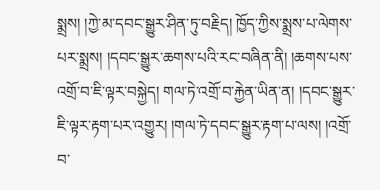སྨྲས། །ཀྱེ་མ་དབང་སྒྱུར་ཤིན་ཏུ་བརྗིད། ཁྱོད་ཀྱིས་སྨྲས་པ་ལེགས་པར་སྨྲས། །དབང་སྒྱུར་ཆགས་པའི་རང་བཞིན་ནི། །ཆགས་པས་འགྲོ་བ་ཇི་ལྟར་བསྐྱེད། གལ་ཏེ་འགྲོ་བ་རྐྱེན་ཡིན་ན། །དབང་སྒྱུར་ཇི་ལྟར་རྟག་པར་འགྱུར། །གལ་ཏེ་དབང་སྒྱུར་རྟག་པ་ལས། །འགྲོ་བ་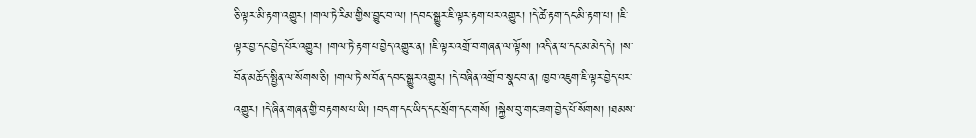ཅི་ལྟར་མི་རྟག་འགྱུར། །གལ་ཏེ་རིམ་གྱིས་བྱུང་བ་ལ། །དབང་སྒྱུར་ཇི་ལྟར་རྟག་པར་འགྱུར། །དེ་ཚེ་རྟག་དང་མི་རྟག་པ། །ཇི་ལྟར་བྱ་དང་བྱེད་པོར་འགྱུར། །གལ་ཏེ་རྟག་པ་བྱེད་འགྱུར་ན། །ཇི་ལྟར་འགྲོ་བ་གཞན་ལ་ལྟོས། །འདི་ན་ཕ་དང་མ་མེད་དེ། །ས་བོན་མཆོད་སྤྱིན་ལ་སོགས་ཅི། །གལ་ཏེ་ས་བོན་དབང་སྒྱུར་འགྱུར། །དེ་བཞིན་འགྲོ་བ་སྣང་བ་ན། ཁྱབ་འཇུག་ཇི་ལྟར་བྱེད་པར་འགྱུར། །དེ་ཞིན་གཞན་གྱི་བརྟགས་པ་ཡི། །བདག་དང་ཡིད་དང་སྲོག་དང་གསོ། །སྐྱེས་བུ་གང་ཟག་བྱེད་པོ་སོགས། །ཐམས་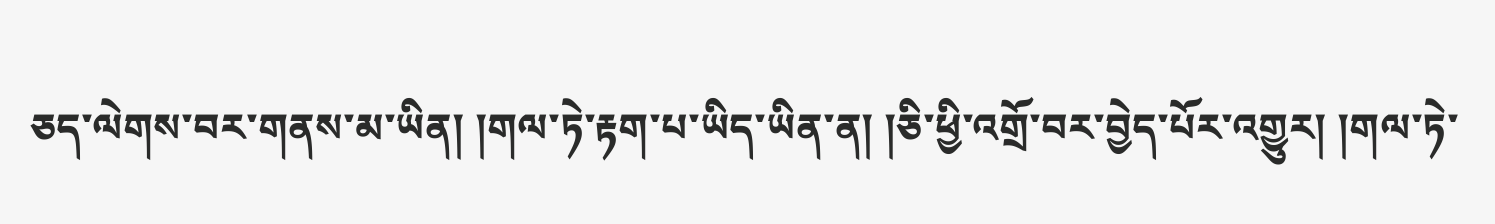ཅད་ལེགས་བར་གནས་མ་ཡིན། །གལ་ཏེ་རྟག་པ་ཡིད་ཡིན་ན། །ཅི་ཕྱི་འགྲོ་བར་བྱེད་པོར་འགྱུར། །གལ་ཏེ་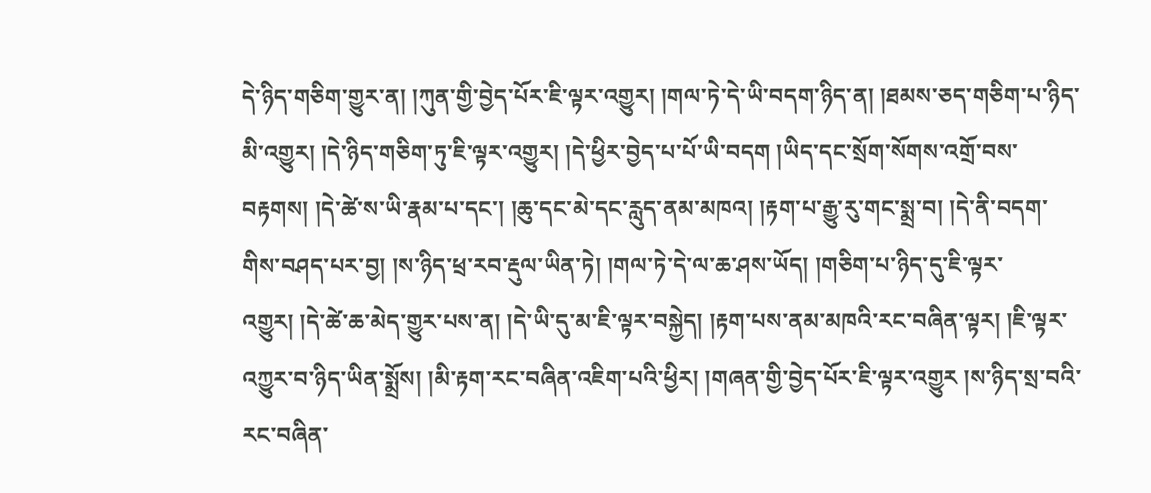དེ་ཉིད་གཅིག་གྱུར་ན། །ཀུན་གྱི་བྱེད་པོར་ཇི་ལྟར་འགྱུར། །གལ་ཏེ་དེ་ཡི་བདག་ཉིད་ན། །ཐམས་ཅད་གཅིག་པ་ཉིད་མི་འགྱུར། །དེ་ཉིད་གཅིག་ཏུ་ཇི་ལྟར་འགྱུར། །དེ་ཕྱིར་བྱེད་པ་པོ་ཡི་བདག །ཡིད་དང་སྲོག་སོགས་འགྲོ་བས་བརྟགས། །དེ་ཚེ་ས་ཡི་རྣམ་པ་དང་། །ཆུ་དང་མེ་དང་རླུད་ནམ་མཁའ། །རྟག་པ་རྒྱུ་རུ་གང་སྨྲ་བ། །དེ་ནི་བདག་གིས་བཤད་པར་བྱ། །ས་ཉིད་ཕྲ་རབ་རྡུལ་ཡིན་ཏེ། །གལ་ཏེ་དེ་ལ་ཆ་ཤས་ཡོད། །གཅིག་པ་ཉིད་དུ་ཇི་ལྟར་འགྱུར། །དེ་ཚེ་ཆ་མེད་གྱུར་པས་ན། །དེ་ཡི་དུ་མ་ཇི་ལྟར་བསྐྱེད། །རྟག་པས་ནམ་མཁའི་རང་བཞིན་ལྟར། །ཇི་ལྟར་འཀྱུར་བ་ཉིད་ཡིན་སྨྲོས། །མི་རྟག་རང་བཞིན་འཇིག་པའི་ཕྱིར། །གཞན་གྱི་བྱེད་པོར་ཇི་ལྟར་འགྱུར །ས་ཉིད་སྲ་བའི་རང་བཞིན་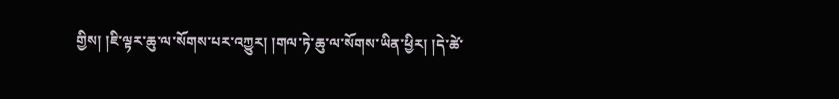གྱིས། །ཇི་ལྟར་ཆུ་ལ་སོགས་པར་འཀྱུར། །གལ་ཏེ་ཆུ་ལ་སོགས་ཡིན་ཕྱིར། །དེ་ཚེ་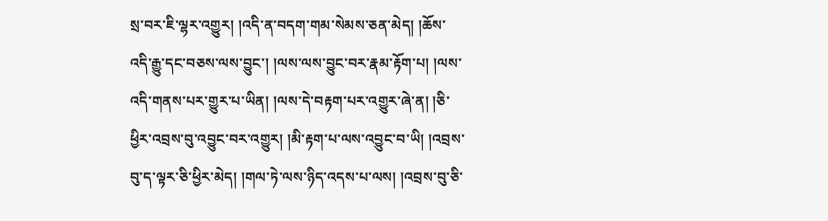སྲ་བར་ཇི་ལྷར་འགྱུར། །འདི་ན་བདག་གམ་སེམས་ཅན་མེད། །ཆོས་འདི་རྒྱུ་དང་བཅས་ལས་བྱུང་། །ལས་ལས་བྱུང་བར་རྣམ་རྟོག་པ། །ལས་འདི་གནས་པར་གྱུར་པ་ཡིན། །ལས་དེ་བརྟག་པར་འགྱུར་ཞེ་ན། །ཅི་ཕྱིར་འབྲས་བུ་འབྱུང་བར་འགྱུར། །མི་རྟག་པ་ལས་འབྱུང་བ་ཡི། །འབྲས་བུ་ད་ལྟར་ཅི་ཕྱིར་མེད། །གལ་ཏེ་ལས་ཉིད་འདས་པ་ལས། །འབྲས་བུ་ཅི་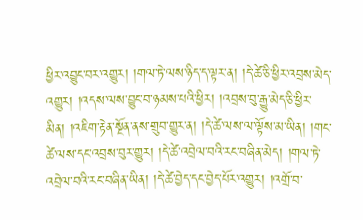ཕྱིར་འབྱུང་བར་འགྱུར། །གལ་ཏེ་ལས་ཉིད་ད་ལྟར་ན། །དེ་ཚེ་ཅི་ཕྱིར་འབྲས་མེད་འགྱུར། །འདས་ལས་བྱུང་བ་ཉམས་པའི་ཕྱིར། །འབྲས་བུ་རྒྱུ་མེད་ཅི་ཕྱིར་མིན། །འཇིག་རྟེན་སྔོན་ནས་གྲུབ་གྱུར་ན། །དེ་ཚེ་ལས་ལ་ལྟོས་མ་ཡིན། །གང་ཚེ་ལས་དང་འབྲས་བུར་གྱུར། །དེ་ཚེ་འབྲེལ་བའི་རང་བཞིན་མེད། །གལ་ཏེ་འབྲེལ་བའི་རང་བཞིན་ཡིན། །དེ་ཚེ་བྱེད་དང་བྱེད་པོར་འགྱུར། །འགྲོ་བ་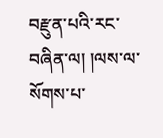བརྫུན་པའི་རང་བཞིན་ལ། །ལས་ལ་སོགས་པ་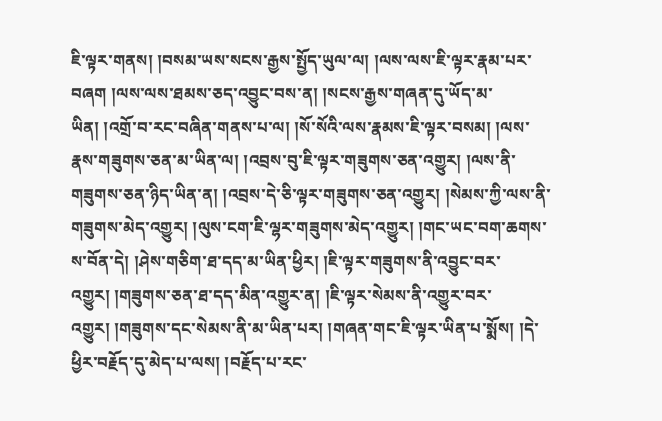ཇི་ལྟར་གནས། །བསམ་ཡས་སངས་རྒྱས་སྤྱོད་ཡུལ་ལ། །ལས་ལས་ཇི་ལྟར་རྣམ་པར་བཞག །ལས་ལས་ཐམས་ཅད་འབྱུང་བས་ན། །སངས་རྒྱས་གཞན་དུ་ཡོད་མ་ཡིན། །འགྲོ་བ་རང་བཞིན་གནས་པ་ལ། །སོ་སོའི་ལས་རྣམས་ཇི་ལྟར་བསམ། །ལས་རྣས་གཟུགས་ཅན་མ་ཡིན་ལ། །འབྲས་བུ་ཇི་ལྟར་གཟུགས་ཅན་འགྱུར། །ལས་ནི་གཟུགས་ཅན་ཉིད་ཡིན་ན། །འབྲས་དེ་ཅི་ལྟར་གཟུགས་ཅན་འགྱུར། །སེམས་ཀྱི་ལས་ནི་གཟུགས་མེད་འགྱུར། །ལུས་ངག་ཇི་ལྷར་གཟུགས་མེད་འགྱུར། །གང་ཡང་བག་ཆགས་ས་བོན་དེ། །ཤེས་གཅིག་ཐ་དད་མ་ཡིན་ཕྱིར། །ཇི་ལྟར་གཟུགས་ནི་འབྱུང་བར་འགྱུར། །གཟུགས་ཅན་ཐ་དད་མིན་འགྱུར་ན། །ཇི་ལྟར་སེམས་ནི་འགྱུར་བར་འགྱུར། །གཟུགས་དང་སེམས་ནི་མ་ཡིན་པར། །གཞན་གང་ཇི་ལྟར་ཡིན་པ་སྨོས། །དེ་ཕྱིར་བརྗོད་དུ་མེད་པ་ལས། །བརྗོད་པ་རང་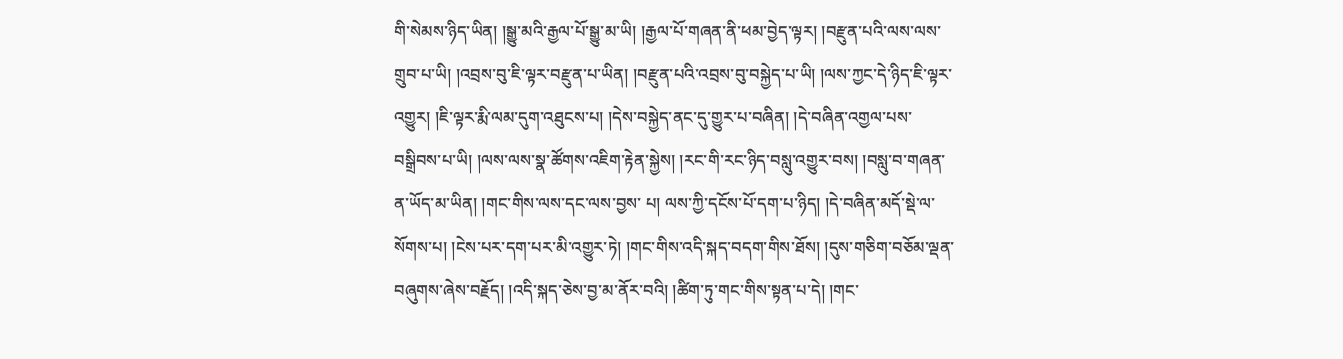གི་སེམས་ཉིད་ཡིན། །སྒྱུ་མའི་རྒྱལ་པོ་སྒྱུ་མ་ཡི། །རྒྱལ་པོ་གཞན་ནི་ཕམ་བྱེད་ལྟར། །བརྫུན་པའི་ལས་ལས་གྲུབ་པ་ཡི། །འབྲས་བུ་ཇི་ལྟར་བརྫུན་པ་ཡིན། །བརྫུན་པའི་འབྲས་བུ་བསྐྱེད་པ་ཡི། །ལས་ཀྱང་དེ་ཉིད་ཇི་ལྟར་འགྱུར། །ཇི་ལྟར་རྨི་ལམ་དུག་འཐུངས་པ། །དེས་བསྐྱེད་ནང་དུ་གྱུར་པ་བཞིན། །དེ་བཞིན་འགྱལ་པས་བསྒྲིབས་པ་ཡི། །ལས་ལས་སྣ་ཚོགས་འཇིག་རྟེན་སྐྱེས། །རང་གི་རང་ཉིད་བསླུ་འགྱུར་བས། །བསླུ་བ་གཞན་ན་ཡོད་མ་ཡིན། །གང་གིས་ལས་དང་ལས་བྱས་ པ། ལས་ཀྱི་དངོས་པོ་དག་པ་ཉིད། །དེ་བཞིན་མདོ་སྡེ་ལ་སོགས་པ། །ངེས་པར་དག་པར་མི་འགྱུར་ཏེ། །གང་གིས་འདི་སྐད་བདག་གིས་ཐོས། །དུས་གཅིག་བཅོམ་ལྡན་བཞུགས་ཞེས་བརྗོད། །འདི་སྐད་ཅེས་བྱ་མ་ནོར་བའི། །ཚིག་ཏུ་གང་གིས་སྟན་པ་དེ། །གང་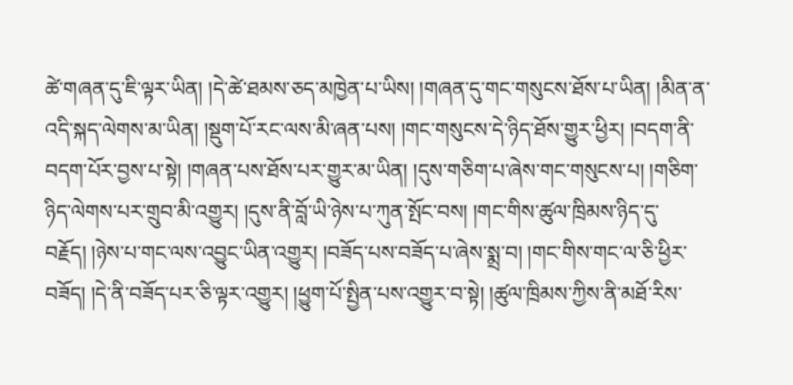ཚེ་གཞན་དུ་ཇི་ལྟར་ཡིན། །དེ་ཚེ་ཐམས་ཅད་མཁྱེན་པ་ཡིས། །གཞན་དུ་གང་གསུངས་ཐོས་པ་ཡིན། །མིན་ན་འདི་སྐད་ལེགས་མ་ཡིན། །སྡུག་པོ་རང་ལས་མི་ཞན་པས། །གང་གསུངས་དེ་ཉིད་ཐོས་གྱུར་ཕྱིར། །བདག་ནི་བདག་པོར་བྱས་པ་སྟེ། །གཞན་པས་ཐོས་པར་གྱུར་མ་ཡིན། །དུས་གཅིག་པ་ཞེས་གང་གསུངས་པ། །གཅིག་ཉིད་ལེགས་པར་གྲུབ་མི་འགྱུར། །དུས་ནི་བློ་ཡི་ཉེས་པ་ཀུན་སྤོང་བས། །གང་གིས་ཚུལ་ཁྲིམས་ཉིད་དུ་བརྗོད། །ཉེས་པ་གང་ལས་འབྱུང་ཡིན་འགྱུར། །བཟོད་པས་བཟོད་པ་ཞེས་སྨྲ་བ། །གང་གིས་གང་ལ་ཅི་ཕྱིར་བཟོད། །དེ་ནི་བཟོད་པར་ཅི་ལྟར་འགྱུར། །ཕྱུག་པོ་སྤྱིན་པས་འགྱུར་བ་སྟེ། །ཚུལ་ཁྲིམས་ཀྱིས་ནི་མཐོ་རིས་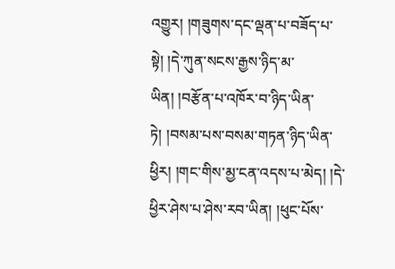འགྱུར། །གཟུགས་དང་ལྡན་པ་བཟོད་པ་སྟེ། །དེ་ཀུན་སངས་རྒྱས་ཉིད་མ་ཡིན། །བརྩོན་པ་འཁོར་བ་ཉིད་ཡིན་ཏེ། །བསམ་པས་བསམ་གཏན་ཉིད་ཡིན་ཕྱིར། །གང་གིས་མྱ་ངན་འདས་པ་མེད། །དེ་ཕྱིར་ཤེས་པ་ཤེས་རབ་ཡིན། །ཕུང་པོས་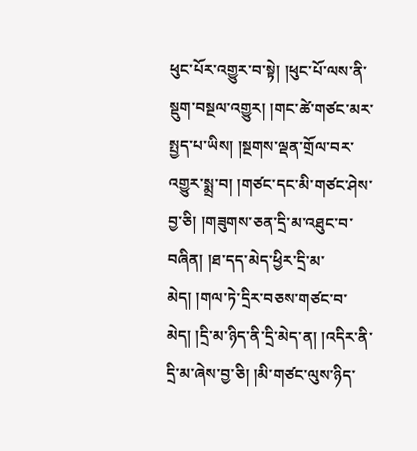ཕུང་པོར་འགྱུར་བ་སྟེ། །ཕུང་པོ་ལས་ནི་སྡུག་བསྔལ་འགྱུར། །གང་ཚེ་གཙང་མར་སྤྱད་པ་ཡིས། །སྔགས་ལྡན་གྲོལ་བར་འགྱུར་སྨྲ་བ། །གཙང་དང་མི་གཙང་ཤེས་བྱ་ཅི། །གཟུགས་ཅན་དྲི་མ་འཐུང་བ་བཞིན། །ཐ་དད་མེད་ཕྱིར་དྲི་མ་མེད། །གལ་ཏེ་དྲིར་བཅས་གཙང་བ་མེད། །དྲི་མ་ཉིད་ནི་དྲི་མེད་ན། །འདིར་ནི་དྲི་མ་ཞེས་བྱ་ཅི། །མི་གཙང་ལུས་ཉིད་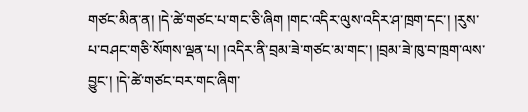གཙང་མིན་ན། །དེ་ཚེ་གཙང་པ་གང་ཅི་ཞིག །གང་འདིར་ལུས་འདིར་ཤ་ཁྲག་དང་། །རུས་པ་བཤང་གཅི་སོགས་ལྡན་པ། །འདིར་ནི་བྲམ་ཟེ་གཙང་མ་གང་། །བྲམ་ཟེ་ཁུ་བ་ཁྲག་ལས་བྱུང་། །དེ་ཚེ་གཙང་བར་གང་ཞིག་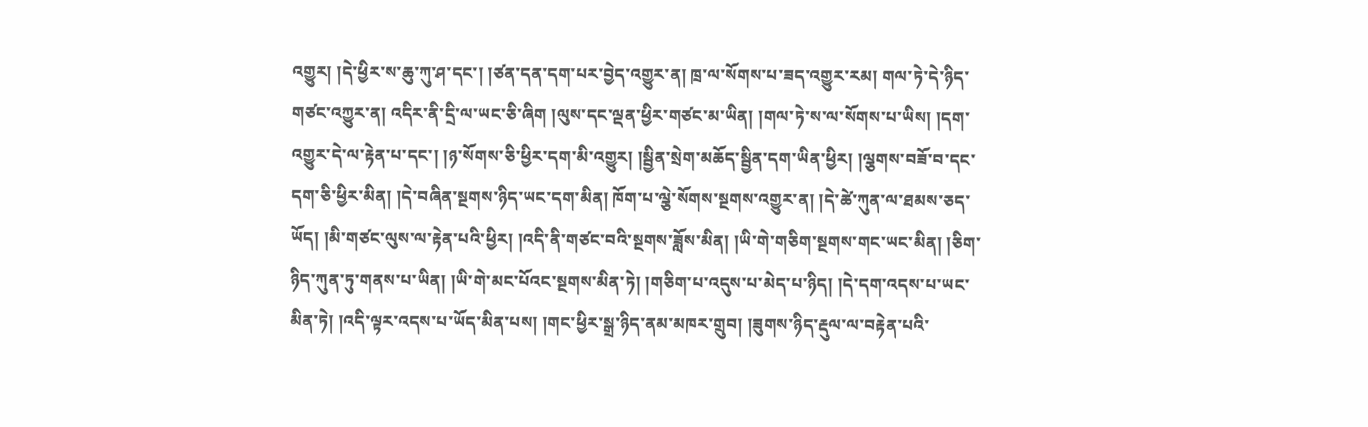འགྱུར། །དེ་ཕྱིར་ས་ཆུ་ཀུ་ཤ་དང་། །ཙན་དན་དག་པར་བྱེད་འགྱུར་ན། ཁྲ་ལ་སོགས་པ་ཟད་འགྱུར་རམ། གལ་ཏེ་དེ་ཉིད་གཙང་འཀྱུར་ན། འདིར་ནི་དྲི་ལ་ཡང་ཅི་ཞིག །ལུས་དང་ལྡན་ཕྱིར་གཙང་མ་ཡིན། །གལ་ཏེ་ས་ལ་སོགས་པ་ཡིས། །དག་འགྱུར་དེ་ལ་རྟེན་པ་དང་། །ཉ་སོགས་ཅི་ཕྱིར་དག་མི་འགྱུར། །སྦྱིན་སྲེག་མཆོད་སྦྱིན་དག་ཡིན་ཕྱིར། །ལྕགས་བཟོ་བ་དང་དག་ཅི་ཕྱིར་མིན། །དེ་བཞིན་སྔགས་ཉིད་ཡང་དག་མིན། ཁོག་པ་ལྕེ་སོགས་སྔགས་འགྱུར་ན། །དེ་ཚེ་ཀུན་ལ་ཐམས་ཅད་ཡོད། །མི་གཙང་ལུས་ལ་རྟེན་པའི་ཕྱིར། །འདི་ནི་གཙང་བའི་སྔགས་ཟློས་མིན། །ཡི་གེ་གཅིག་སྔགས་གང་ཡང་མིན། །ཅིག་ཉིད་ཀུན་ཏུ་གནས་པ་ཡིན། །ཡི་གེ་མང་པོའང་སྔགས་མིན་ཏེ། །གཅིག་པ་འདུས་པ་མེད་པ་ཉིད། །དེ་དག་འདས་པ་ཡང་མིན་ཏེ། །འདི་ལྟར་འདས་པ་ཡོད་མིན་པས། །གང་ཕྱིར་སྒྲ་ཉིད་ནམ་མཁར་གྲུབ། །ཟུགས་ཉིད་རྡུལ་ལ་བརྟེན་པའི་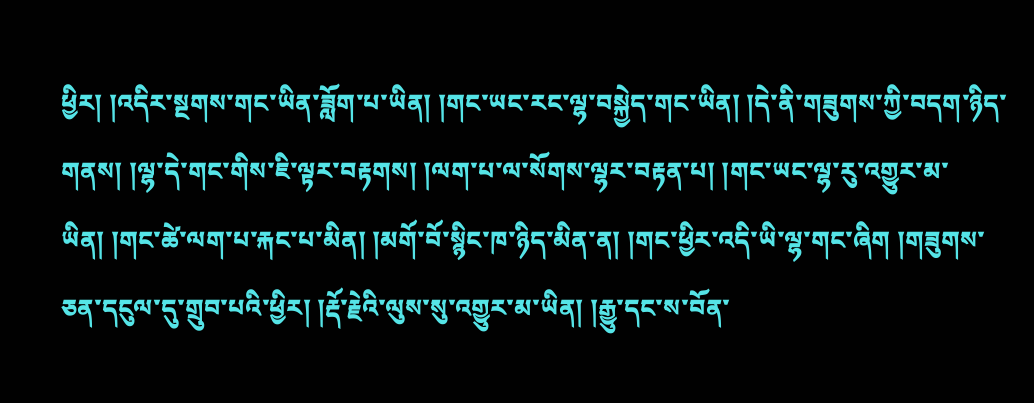ཕྱིར། །འདིར་སྔགས་གང་ཡིན་ཟློག་པ་ཡིན། །གང་ཡང་རང་ལྷ་བསྐྱེད་གང་ཡིན། །དེ་ནི་གཟུགས་ཀྱི་བདག་ཉིད་གནས། །ལྷ་དེ་གང་གིས་ཇི་ལྟར་བརྟགས། །ལག་པ་ལ་སོགས་ལྷར་བརྟན་པ། །གང་ཡང་ལྷ་རུ་འགྱུར་མ་ཡིན། །གང་ཚེ་ལག་པ་རྐང་པ་མིན། །མགོ་བོ་སྙིང་ཁ་ཉིད་མིན་ན། །གང་ཕྱིར་འདི་ཡི་ལྷ་གང་ཞིག །གཟུགས་ཅན་དངུལ་དུ་གྲུབ་པའི་ཕྱིར། །རྡོ་རྗེའི་ལུས་སུ་འགྱུར་མ་ཡིན། །རྒྱུ་དང་ས་བོན་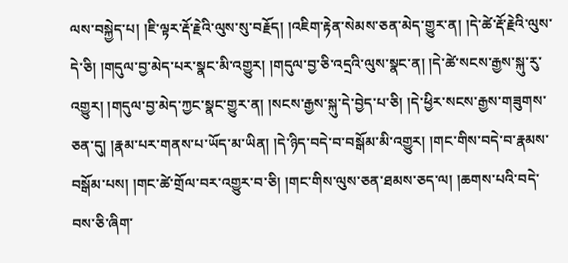ལས་བསྐྱེད་པ། །ཇི་ལྟར་རྡོ་རྗེའི་ལུས་སུ་བརྗོད། །འཇིག་རྟེན་སེམས་ཅན་མེད་གྱུར་ན། །དེ་ཚེ་རྡོ་རྗེའི་ལུས་དེ་ཅི། །གདུལ་བྱ་མེད་པར་སྣང་མི་འགྱུར། །གདུལ་བྱ་ཅི་འདྲའི་ལུས་སྣང་ན། །དེ་ཚེ་སངས་རྒྱས་སྐུ་རུ་འགྱུར། །གདུལ་བྱ་མེད་ཀྱང་སྣང་གྱུར་ན། །སངས་རྒྱས་སྐུ་དེ་བྱེད་པ་ཅི། །དེ་ཕྱིར་སངས་རྒྱས་གཟུགས་ཅན་དུ། །རྣམ་པར་གནས་པ་ཡོད་མ་ཡིན། །དེ་ཉིད་བདེ་བ་བསྒོམ་མི་འགྱུར། །གང་གིས་བདེ་བ་རྣམས་བསྒོམ་པས། །གང་ཚེ་གྲོལ་བར་འགྱུར་བ་ཅི། །གང་གིས་ལུས་ཅན་ཐམས་ཅད་ལ། །ཆགས་པའི་བདེ་བས་ཅི་ཞིག་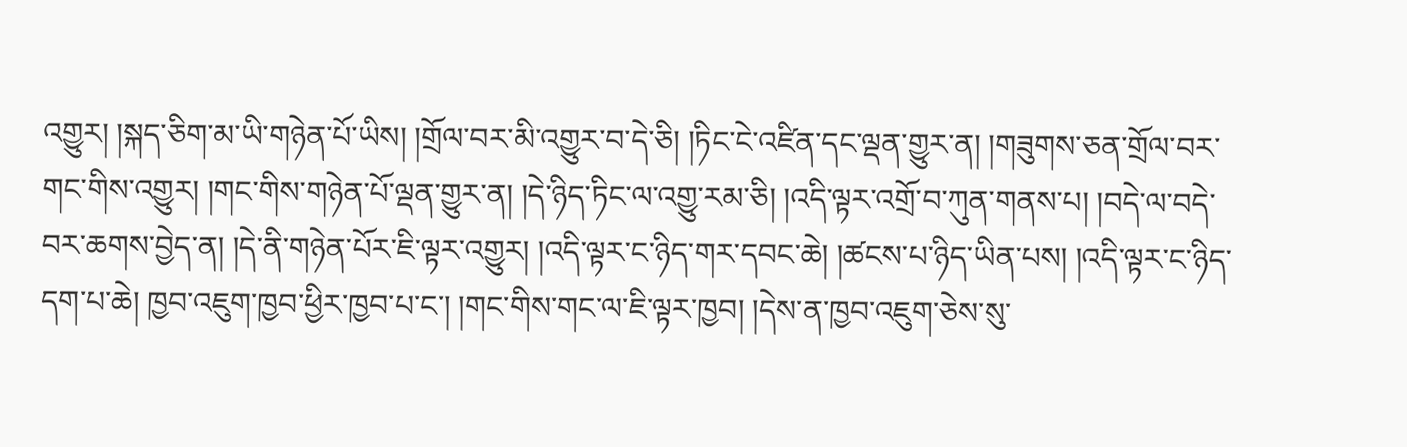འགྱུར། །སྐད་ཅིག་མ་ཡི་གཉེན་པོ་ཡིས། །གྲོལ་བར་མི་འགྱུར་བ་དེ་ཅི། །ཏིང་ངེ་འཛིན་དང་ལྡན་གྱུར་ན། །གཟུགས་ཅན་གྲོལ་བར་གང་གིས་འགྱུར། །གང་གིས་གཉེན་པོ་ལྡན་གྱུར་ན། །དེ་ཉིད་ཏིང་ལ་འགྱུ་རམ་ཅི། །འདི་ལྟར་འགྲོ་བ་ཀུན་གནས་པ། །བདེ་ལ་བདེ་བར་ཆགས་བྱེད་ན། །དེ་ནི་གཉེན་པོར་ཇི་ལྟར་འགྱུར། །འདི་ལྟར་ང་ཉིད་གར་དབང་ཆེ། །ཚངས་པ་ཉིད་ཡིན་པས། །འདི་ལྟར་ང་ཉིད་དག་པ་ཆེ། ཁྱབ་འཇུག་ཁྱབ་ཕྱིར་ཁྱབ་པ་ང་། །གང་གིས་གང་ལ་ཇི་ལྟར་ཁྱབ། །དེས་ན་ཁྱབ་འཇུག་ཅེས་སུ་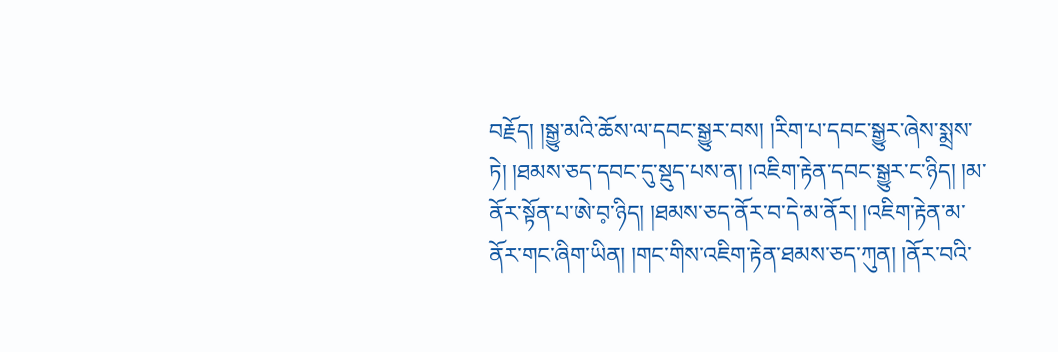བརྗོད། །སྒྱུ་མའི་ཆོས་ལ་དབང་སྒྱུར་བས། །རིག་པ་དབང་སྒྱུར་ཞེས་སྨྲས་ཏེ། །ཐམས་ཅད་དབང་དུ་སྡུད་པས་ན། །འཇིག་རྟེན་དབང་སྒྱུར་ང་ཉིད། །མ་ནོར་སྟོན་པ་ཨེ་བ༷་ཉིད། །ཐམས་ཅད་ནོར་བ་དེ་མ་ནོར། །འཇིག་རྟེན་མ་ནོར་གང་ཞིག་ཡིན། །གང་གིས་འཇིག་རྟེན་ཐམས་ཅད་ཀུན། །ནོར་བའི་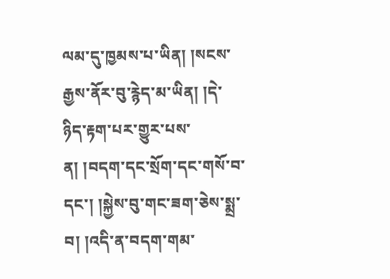ལམ་དུ་ཁྱམས་པ་ཡིན། །སངས་རྒྱས་ནོར་བུ་རྙེད་མ་ཡིན། །དེ་ཉིད་རྟག་པར་གྱུར་པས་ན། །བདག་དང་སྲོག་དང་གསོ་བ་དང་། །སྐྱེས་བུ་གང་ཟག་ཅེས་སྨྲ་བ། །འདི་ན་བདག་གམ་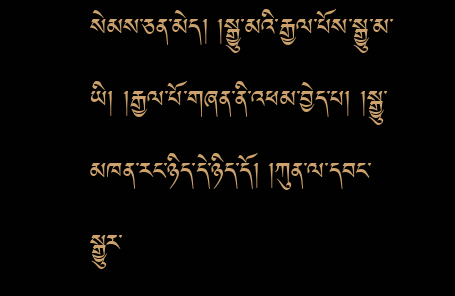སེམས་ཅན་མེད། །སྒྱུ་མའི་རྒྱལ་པོས་སྒྱུ་མ་ཡི། །རྒྱལ་པོ་གཞན་ནི་འཕམ་བྱེད་པ། །སྒྱུ་མཁན་རང་ཉིད་དེ་ཉིད་དོ། །ཀུན་ལ་དབང་སྒྱུར་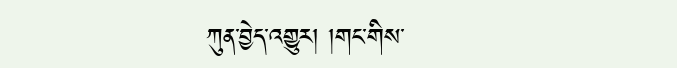ཀུན་བྱེད་འགྱུར། །གང་གིས་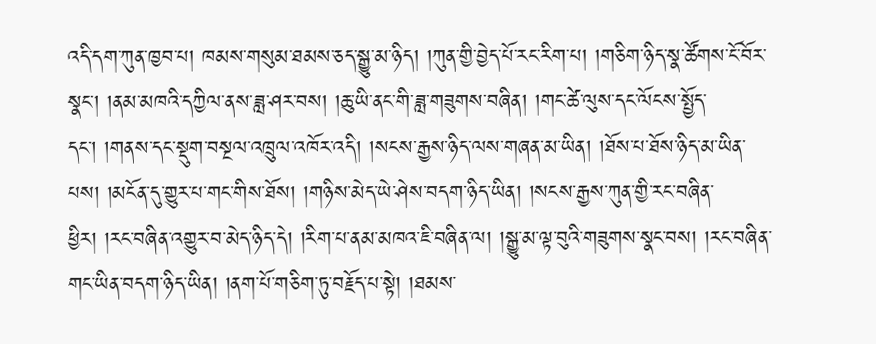འདི་དག་ཀུན་ཁྱབ་པ། ཁམས་གསུམ་ཐམས་ཅད་སྒྱུ་མ་ཉིད། །ཀུན་གྱི་བྱེད་པོ་རང་རིག་པ། །གཅིག་ཉིད་སྣ་ཚོགས་ངོ་བོར་སྣང་། །ནམ་མཁའི་དཀྱིལ་ནས་ཟླ་ཤར་བས། །ཆུ་ཡི་ནང་གི་ཟླ་གཟུགས་བཞིན། །གང་ཚེ་ལུས་དང་ལོངས་སྤྱོད་དང་། །གནས་དང་སྡུག་བསྔལ་འཁྲུལ་འཁོར་འདི། །སངས་རྒྱས་ཉིད་ལས་གཞན་མ་ཡིན། །ཐོས་པ་ཐོས་ཉིད་མ་ཡིན་པས། །མངོན་དུ་གྱུར་པ་གང་གིས་ཐོས། །གཉིས་མེད་ཡེ་ཤེས་བདག་ཉིད་ཡིན། །སངས་རྒྱས་ཀུན་གྱི་རང་བཞིན་ཕྱིར། །རང་བཞིན་འགྱུར་བ་མེད་ཉིད་དེ། །རིག་པ་ནམ་མཁའ་ཇི་བཞིན་ལ། །སྒྱུ་མ་ལྟ་བུའི་གཟུགས་སྣང་བས། །རང་བཞིན་གང་ཡིན་བདག་ཉིད་ཡིན། །ནག་པོ་གཅིག་ཏུ་བརྗོད་པ་སྟེ། །ཐམས་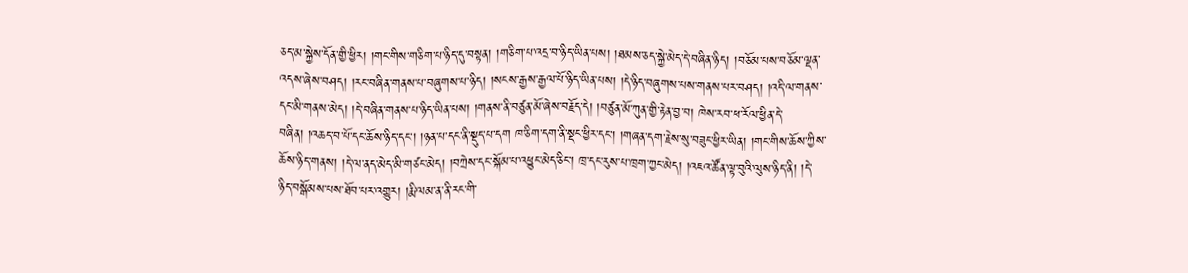ཅད་མ་སྐྱེས་དོན་གྱི་ཕྱིར། །གང་གིས་གཅིག་པ་ཉིད་དུ་བསྟན། །གཅིག་པ་འདྲ་བ་ཉིད་ཡིན་པས། །ཐམས་ཅད་སྐྱེ་མེད་དེ་བཞིན་ཉིད། །བཅོམ་པས་བཅོམ་ལྡན་འདས་ཞེས་བཤད། །རང་བཞིན་གནས་པ་བཞུགས་པ་ཉིད། །སངས་རྒྱས་རྒྱལ་པོ་ཉིད་ཡིན་པས། །དེ་ཉིད་བཞུགས་པས་གནས་པར་བཤད། །འདི་ལ་གནས་དང་མི་གནས་མེད། །དེ་བཞིན་གནས་པ་ཉིད་ཡིན་པས། །གནས་ནི་བཙུན་མོ་ཞེས་བརྗོད་དེ། །བཙུན་མོ་ཀུན་གྱི་རྟེན་བྱ་བ། ཁེས་རབ་ཕ་རོལ་ཕྱིན་དེ་བཞིན། །འཆད་བ་པོ་དང་ཆོས་ཉིད་དང་། །ཉན་པ་དང་ནི་སྡུད་པ་དག ཁ་ཅིག་དག་ནི་སྡང་ཕྱིར་དང་། །གཞན་དག་རྗེས་སུ་བཟུང་ཕྱིར་ཡིན། །གང་གིས་ཆོས་ཀྱིས་ཆོས་ཉིད་གནས། །དེ་ལ་ནད་མེད་མི་གཙང་མེད། །བཀྲེས་དང་སྐོམ་པ་འཕྱུང་མེད་ཅིང་། ཁྲ་དང་རུས་པ་ཁྲག་ཀྱང་མེད། །འཇའ་ཚོན་ལྟ་བུའི་ལུས་ཉིད་ནི། །དེ་ཉིད་བསྒོམས་པས་ཐོབ་པར་འགྱུར། །རྨི་ལམ་ན་ནི་རང་གི་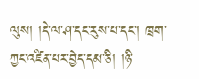ལུས། །དེ་ལ་ཤ་དང་རུས་པ་དང་། ཁྲག་ཀྱང་འཛིན་པར་བྱེད་དམ་ཅི། །ཉི་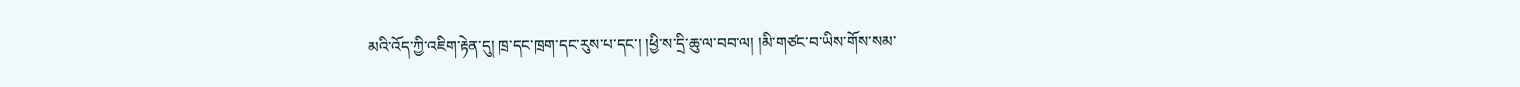མའི་འོད་ཀྱི་འཇིག་རྟེན་དུ། ཁྲ་དང་ཁྲག་དང་རུས་པ་དང་། །ཕྱི་ས་དྲི་ཆུ་ལ་བབ་ལ། །མི་གཙང་བ་ཡིས་གོས་སམ་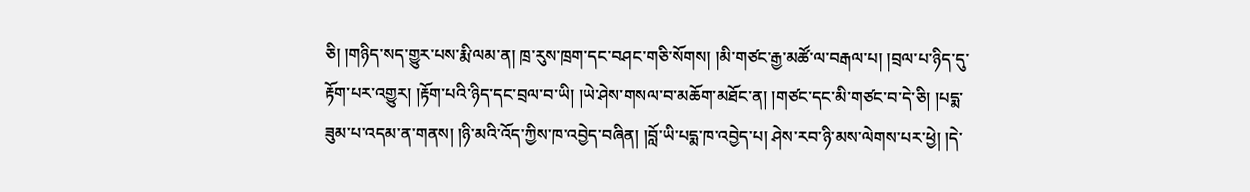ཅི། །གཉིད་སད་གྱུར་པས་རྨི་ལམ་ན། ཁྲ་རུས་ཁྲག་དང་བཤང་གཅི་སོགས། །མི་གཙང་རྒྱ་མཚོ་ལ་བརྒལ་པ། །བྲལ་པ་ཉིད་དུ་རྟོག་པར་འགྱུར། །རྟོག་པའི་ཉིད་དང་བྲལ་བ་ཡི། །ཡེ་ཤེས་གསལ་བ་མཆོག་མཐོང་ན། །གཙང་དང་མི་གཙང་བ་དེ་ཅི། །པདྨ་ཟུམ་པ་འདམ་ན་གནས། །ཉི་མའི་འོད་ཀྱིས་ཁ་འབྱེད་བཞིན། །བློ་ཡི་པདྨ་ཁ་འབྱེད་པ། ཤེས་རབ་ཉི་མས་ལེགས་པར་ཕྱེ། །དེ་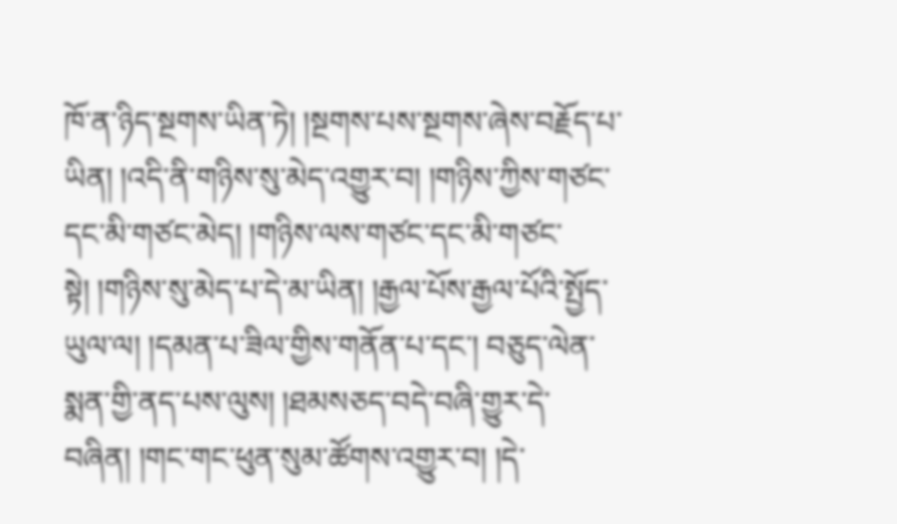ཁོ་ན་ཉིད་སྔགས་ཡིན་ཏེ། །སྔགས་པས་སྔགས་ཞེས་བརྗོད་པ་ཡིན། །འདི་ནི་གཉིས་སུ་མེད་འགྱུར་བ། །གཉིས་ཀྱིས་གཙང་དང་མི་གཙང་མེད། །གཉིས་ལས་གཙང་དང་མི་གཙང་སྟེ། །གཉིས་སུ་མེད་པ་དེ་མ་ཡིན། །རྒྱལ་པོས་རྒྱལ་པོའི་སྤྱོད་ཡུལ་ལ། །དམན་པ་ཟིལ་གྱིས་གནོན་པ་དང་། བཅུད་ལེན་སྨན་གྱི་ནད་པས་ལུས། །ཐམསཅད་བདེ་བཞི་གྱུར་དེ་བཞིན། །གང་གང་ཕུན་སུམ་ཚོགས་འགྱུར་བ། །དེ་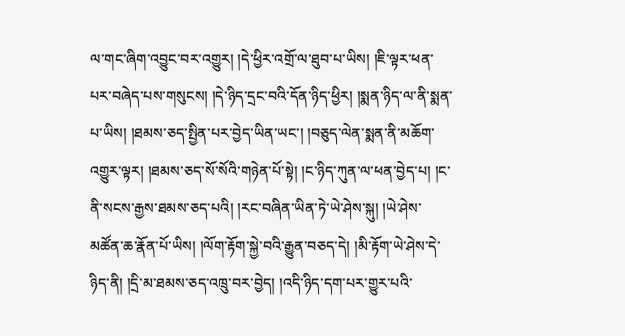ལ་གང་ཞིག་འབྱུང་བར་འགྱུར། །དེ་ཕྱིར་འགྲོ་ལ་ཐུབ་པ་ཡིས། །ཇི་ལྟར་ཕན་པར་བཞེད་པས་གསུངས། །དེ་ཉིད་དྲང་བའི་དོན་ཉིད་ཕྱིར། །སྨན་ཉིད་ལ་ནི་སྨན་པ་ཡིས། །ཐམས་ཅད་སྤྱིན་པར་བྱེད་ཡིན་ཡང་། །བཅུད་ལེན་སྨན་ནི་མཆོག་འགྱུར་ལྟར། །ཐམས་ཅད་སོ་སོའི་གཉེན་པོ་སྟེ། །ང་ཉིད་ཀུན་ལ་ཕན་བྱེད་པ། །ང་ནི་སངས་རྒྱས་ཐམས་ཅད་པའི། །རང་བཞིན་ཡིན་ཏེ་ཡེ་ཤེས་སྐུ། །ཡེ་ཤེས་མཚོན་ཆ་རྣོན་པོ་ཡིས། །ལོག་རྟོག་སྐྱེ་བའི་རྒྱུན་བཅད་དེ། །མི་རྟོག་ཡེ་ཤེས་དེ་ཉིད་ནི། །དྲི་མ་ཐམས་ཅད་འཁྲུ་བར་བྱེད། །འདི་ཉིད་དག་པར་གྱུར་པའི་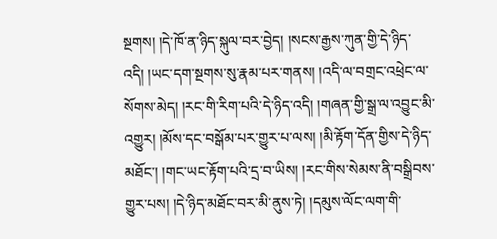སྔགས། །དེ་ཁོ་ན་ཉིད་སྐུལ་བར་བྱེད། །སངས་རྒྱས་ཀུན་གྱི་དེ་ཉིད་འདི། །ཡང་དག་སྔགས་སུ་རྣམ་པར་གནས། །འདི་ལ་བགྲང་འཕྲེང་ལ་སོགས་མེད། །རང་གི་རིག་པའི་དེ་ཉིད་འདི། །གཞན་གྱི་སྒྲ་ལ་འབྱུང་མི་འགྱུར། །མོས་དང་བསྒོམ་པར་གྱུར་པ་ལས། །མི་རྟོག་དོན་གྱིས་དེ་ཉིད་མཐོང་། །གང་ཡང་རྟོག་པའི་དྲ་བ་ཡིས། །རང་གིས་སེམས་ནི་བསྒྲིབས་གྱུར་པས། །དེ་ཉིད་མཐོང་བར་མི་ནུས་ཏེ། །དམུས་ལོང་ལག་གི་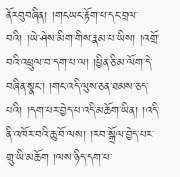ནོརབུབཞིན། །གངཡང་རྟོག་པ་དང་བྲལ་བའི། །ཡེ་ཤེས་མིག་གིས་རྣམ་པ་ཡིས། །འགྲོ་བའི་འཕྲུལ་བ་དག་པ་ལ། །ཕྱིན་ཅི་མ་ལོག་དེ་བཞིན་སྣང་། །གང་འདི་ལུས་ཅན་ཐམས་ཅད་པའི། །དག་པར་བྱེད་པ་འདི་མཆོག་ཡིན། །འདི་ནི་འཁོར་བའི་ཆུ་བོ་ལས། །རབ་སྒྲོལ་བྱེད་པར་གྲུ་ཡི་མཆོག །ལས་ཉིད་དག་པ་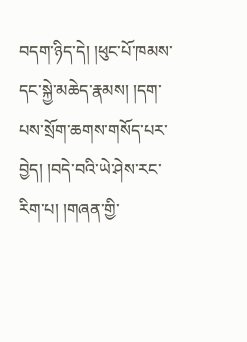བདག་ཉིད་དེ། །ཕུང་པོ་ཁམས་དང་སྐྱེ་མཆེད་རྣམས། །དག་པས་སྲོག་ཆགས་གསོད་པར་བྱེད། །བདེ་བའི་ཡེ་ཤེས་རང་རིག་པ། །གཞན་གྱི་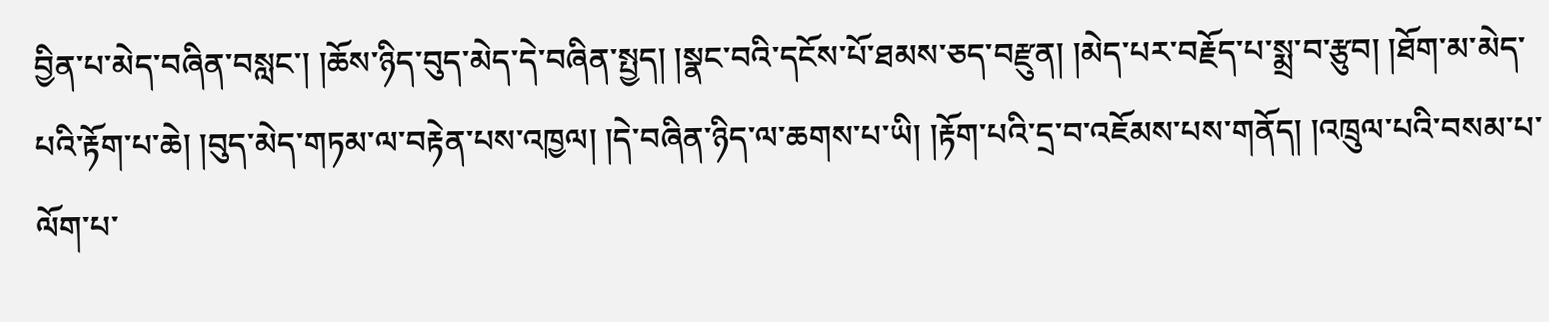བྱིན་པ་མེད་བཞིན་བསླང་། །ཆོས་ཉིད་བུད་མེད་དེ་བཞིན་སྤྱད། །སྣང་བའི་དངོས་པོ་ཐམས་ཅད་བརྫུན། །མེད་པར་བརྗོད་པ་སྨྲ་བ་རྩུབ། །ཐོག་མ་མེད་པའི་རྟོག་པ་ཆེ། །བུད་མེད་གཏམ་ལ་བརྟེན་པས་འཁྱལ། །དེ་བཞིན་ཉིད་ལ་ཆགས་པ་ཡི། །རྟོག་པའི་དྲ་བ་འཇོམས་པས་གནོད། །འཁྲུལ་པའི་བསམ་པ་ལོག་པ་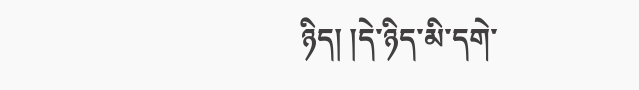ཉིད། །དེ་ཉིད་མི་དགེ་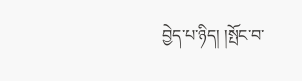བྱེད་པ་ཉིད། །སྤོང་བ་